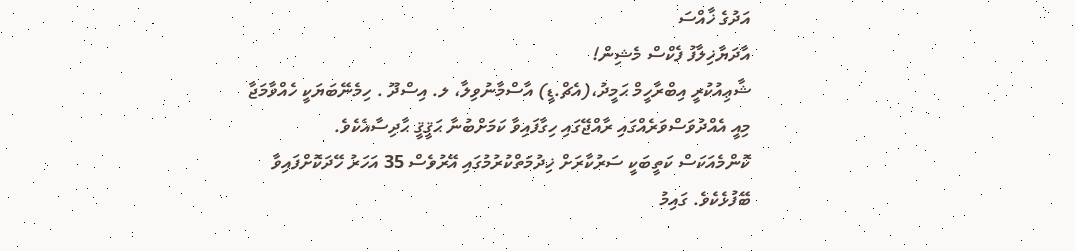އަދުގެ ޚާއްސަ
އާދަޔާޚިލާފު ފެކްސް މެޝިން!
ޝާޢިއުކުރީ އިބްރާހީމް ޙަމީދު،(އެޗް.ޑީ) އާސްމާނުވިލާ، ލ. އިސްދޫ . ހިމެނޭބަޔަކީ ހެއްވާމަޖާ
މިއީ އެއްދުވަސްވަރެއްގައި ރާއްޖޭގައި ހިގާފައިވާ ކަމަށްބުނާ ޙަޤީޤީ ޙާދިސާއެކެވެ.
ކޮންމެއަކަސް ކަތީބަކީ ސަރުކާރަށް ޚިދުމަތްކުރުމުގައި އޭރުވެސް 35 އަހަރު ހޭދަކޮށްފައިވާ ބޭފުޅެކެވެ. ގައިމު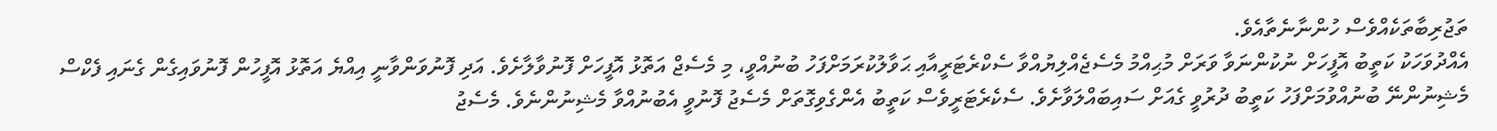ތަޖުރިބާތަކެއްވެސް ހުންނާނެތާއެވެ.
އެއްދުވަހަކު ކަތީބު އޮފީހަށް ނުކުންނަވާ ވަރަށް މުޙިއްމު މެސެޖެއްލިޔުއްވާ ސެކްރެޓަރީއާއި ޙަވާލުކުރަމަށްފަހު ބުނުއްވީ، މި މެސެޖް އަތޮޅު އޮފީހަށް ފޮނުވާލާށެވެ. އަދި ފޮނުވަންވާނީ އިއްޔެ އަތޮޅު އޮފީހުން ފޮނުވައިގެން ގެނައި ފެކްސް މެޝިނުންނޭ ބުނުއްވުމަށްފަހު ކަތީބު ދުރުވީ ގެއަށް ސައިބައްލަވާށެވެ. ސެކެރެޓަރީވެސް ކަތީބު އެންގެވިގޮތަށް މެސެޖު ފޮނުވީ އެބުނުއްވާ މެޝިނުންނެވެ. މެސެޖު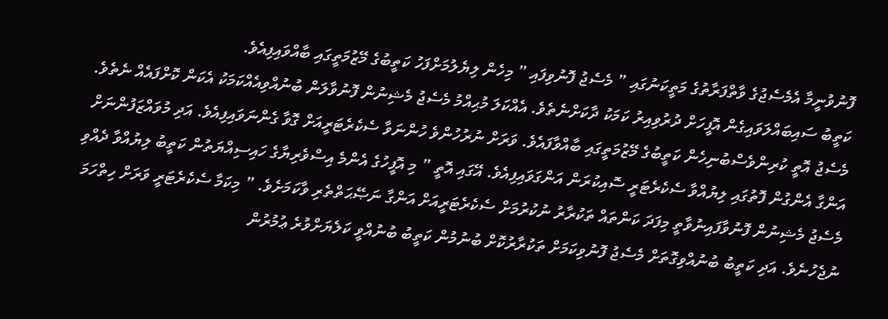ފޮނުވުނީމާ އެމެސެޖުގެ ވާތްފަރާތުގެ މަތީކަނުގައި ” މެސެޖު ފޮނުވިފައި ” މިހެން ލިޔެލުމަށްފަހު ކަތީބުގެ މޭޒުމަތީގައި ބާއްވައިފިއެވެ.
ކަތީބު ސައިބައްލަވައިގެން އޮފީހަށް ދުރުވިއިރު ކަމަކު ދާކަށްނެތެވެ. އެއްކަލަ މުޙިއްމު މެސެޖު މެޝިނުން ފޮނުވާލަން ބުނުއްވިއެއްކަމަކު އެކަން ކޮށްފައެއް ނެތެވެ. މެސެޖު އޮތީ ކުރިންވެސްބުނިހެން ކަތީބުގެ މޭޒުމަތީގައި ބާއްވާފައެވެ. ވަރަށް ނުރުހުންވެ ހުންނަވާ ސެކެރެޓަރީއަށް ގޮވާ ގެންނަވައިފިއެވެ. އަދި މުވައްޒަފުންނަށް އަންގާ އެންގުން ފޮތުގައި ލިޔުއްވާ ސެކެރެޓަރީ ސޮއިކުރަން އަންގަވައިފިއެވެ. އޭގައި އޮތީ ” މި އޮފީހުގެ އެންމެ އިސްވެރިޔާގެ ހައިސިއްޔަތުން ކަތީބު ލިޔުއްވާ ދެއްވި މެސެޖު މެޝިނުން ފޮނުވާފައިނުވާތީ މިފަދަ ކަންތައް ތަކުރާރު ނުކުރުމަށް ސެކެރެޓަރީއަށް އަންގާ ނަޞޭޙަތްތެރި ވާކަމަށެވެ. ” މިކަމާ ސެކެރެޓަރީ ވަރަށް ހިތްހަމަ ނުޖެހުނެވެ. އަދި ކަތީބު ބުނުއްވިގޮތަށް މެސެޖު ފޮނުވިކަމަށް ތަކުރާރުކޮށް ބުނުމުން ކަތީބު ބުނުއްވީ ކަލެޔަށްވުރެ ޢުމުރުން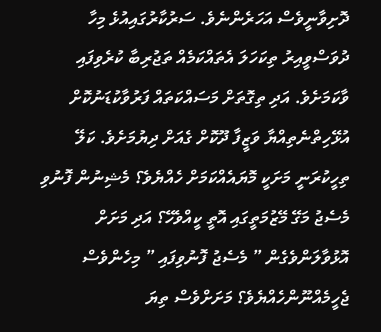ދޮށިވާނީވެސް އަހަރެންނެވެ. ސަރުކާރުގައިއުޅެ މިހާ ދުވަސްވީއިރު ތިކަހަލަ އެތައްކަމެއް ތަޖުރިބާ ކުރެވިފައި ވާކަމަށެވެ. އަދި ތިގޮތަށް މަސައްކަތައް ފަރުވާކުޑަނުކޮށް އުޅޭހިތްނެތިއްޔާ ވަޒީފާ ދޫކޮށް ގެއަށް ދިޔުމަށެވެ. ކަލޭ ތިހީކުރަނީ މަށަކީ މޮޔައެއްކަމަށް ހެއްޔެވެ؟ މެޝިނުން ފޮނުވި މެސެޖު މަގޭ މޭޒުމަތީގައި އޮތީ ކީއްވެހޭ؟ އަދި މަށަށް އޮޅުވާލަންވެގެން ” މެސެޖު ފޮނުވިފައި ” މިހެންވެސް ޖެހީމެއްނޫންހެއްޔެވެ؟ މަށަށްވެސް ތިޔަ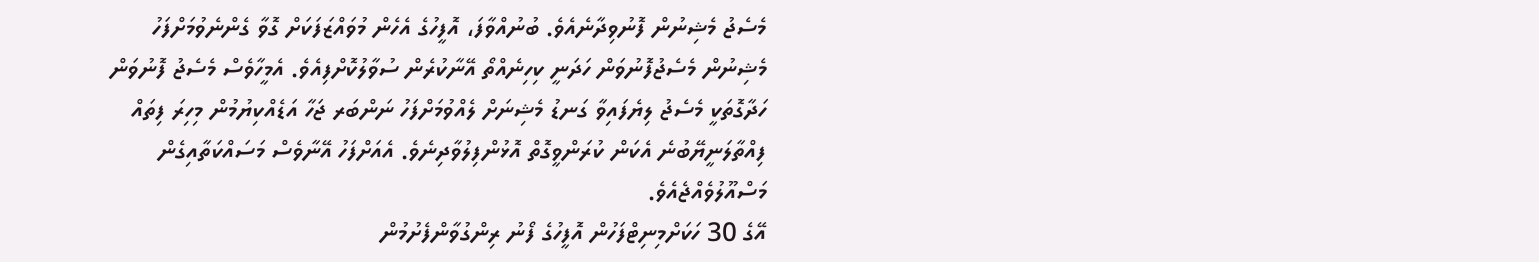މެސެޖު މެޝިނުން ފޮނުވިދާނެއެވެ. ބުނުއްވާފަ، އޮފީހުގެ އެހެން މުވައްޒަފަކަށް ގޮވާ ގެންނެވުމަށްފަހު މެޝިނުން މެސެޖުފޮނުވަން ހަދަނީ ކިހިނެއްތޯ އޭނާކުރެން ސުވާލުކޮށްފިއެވެ. އެމީހާވެސް މެސެޖު ފޮނުވަން ހަދާގޮތަކީ މެސެޖު ލިޔެފައިވާ ގަނޑު މެޝިނަށް ލެއްވުމަށްފަހު ނަންބަރ ޖަހާ އަޑެއްކިޔުމުން މިހިރަ ފިތައް ފިއްތާލަނީޔޭބުނެ އެކަން ކުރަންވީގޮތް އޮޅުންފިލުވާދިނެވެ. އެއަށްފަހު އޭނާވެސް މަސައްކަތާއިގެން މަސްއޫލުވެއްޖެއެވެ.
އޭގެ 30 ހަކަށްމިނިޓްފަހުން އޮފީހުގެ ފޯނު ރިންގުވާންފެށުމުން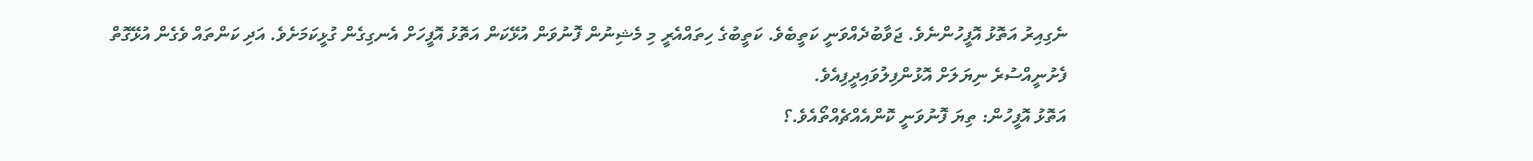ނެގިއިރު އަތޮޅު އޮފީހުންނެވެ. ޖަވާބުދެއްވަނީ ކަތީބެވެ. ކަތީބުގެ ހިތައްއެރީ މި މެޝިނުން ފޮނުވަން އުޅޭކަން އަތޮޅު އޮފީހަށް އެނގިގެން ގުޅީކަމަށެވެ. އަދި ކަންތައް ވެގެން އުޅޭގޮތް ފެށުނީއްސުރެ ނިޔަލަށް އޮޅުންފިލުވައިދީފިއެވެ.
އަތޮޅު އޮފީހުން: ތިޔަ ފޮނުވަނީ ކޮންއެއްޗެއްތޯއެވެ.؟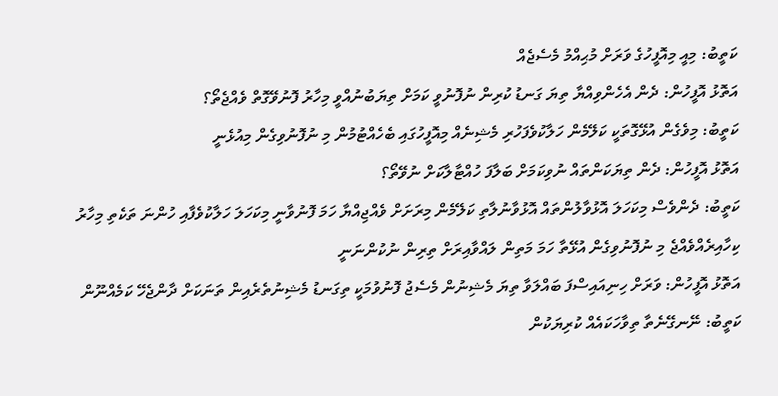ކަތީބު: މިއީ މިއޮފީހުގެ ވަރަށް މުޙިއްމު މެސެޖެއް
އަތޮޅު އޮފީހުން: ދެން އެހެންވިއްޔާ ތިޔަ ގަނޑު ކުރިން ނުފޮނުވީ ކަމަށް ތިޔަބުނުއްވީ މިހާރު ފޮނުވޭގޮތް ވެއްޖެތޯ؟
ކަތީބު: މިވެގެން އުޅޭގޮތަކީ ކަލޭމެން ހަލާކުވެފަހުރި މެޝިނެއް މިއޮފީހުގައި ބެހެއްޓުމުން މި ނުފޮނުވިގެން މިއުޅެނީ
އަތޮޅު އޮފީހުން: ދެން ތިޔަކަންތައް ނުވިކަމަށް ބަލާފަ ހުއްޓާލާކަށް ނުވޭތޯ؟
ކަތީބު: ދެންވެސް މިކަހަލަ އޮޅުވާލުންތައް އޮޅުވާނުލާތި ކަލޭމެން މިރަށަށް ވެއްޖިއްޔާ ހަމަ ފޮނުވާނީ މިކަހަލަ ހަލާކުވެފާއި ހުންނަ ތަކެތި މިހާރު ކިހާއިރެއްވެއްޖެ މި ނުފޮނުވިގެން އުޅޭތާ ހަމަ މަތިން ލައްވާއިރަށް ތިރިން ނުކުންނަނީ
އަތޮޅު އޮފީހުން: ވަރަށް ހިނިއައިސްފަ ބައްލަވާ ތިޔަ މެޝިނުން މެސެޖު ފޮނުވުމަކީ ތިގަނޑު މެޝިނުތެރެއިން ތަނަކަށް ދާންޖެހޭ ކަމެއްނޫން
ކަތީބު: ނޭނގޭނެތާ ތިވާހަކައެއް ކުރިޔަކުން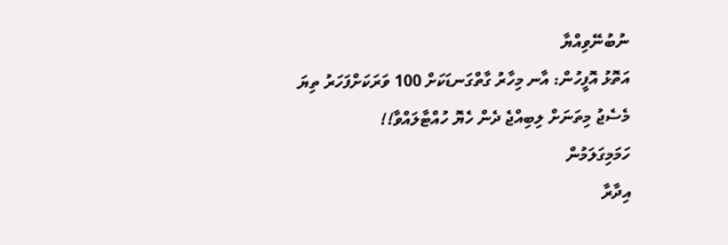ނުބުނޭވިއްޔާ
އަތޮޅު އޮފީހުން: އާނ މިހާރު ގާތްގަނޑަކަށް 100 ވަރަކަށްފަހަރު ތިޔަ މެސެޖު މިތަނަށް ލިބިއްޖެ ދެން ހެޔޮ ހުއްޓާލައްވާ!!
ހަމަމިގަލަމުން
އިދާރާ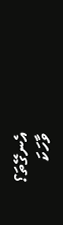އެނގޭތަ؟
ވާހަކަ